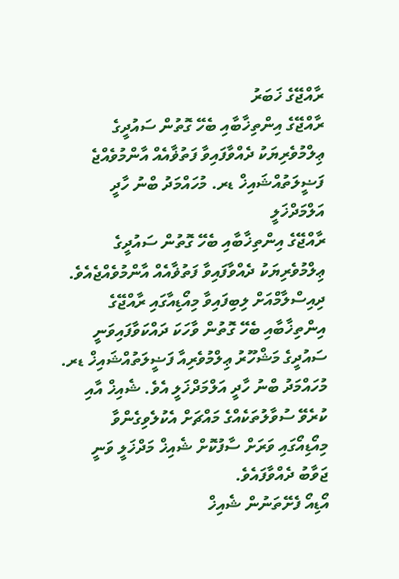ރާއްޖޭގެ ޚަބަރު
ރާއްޖޭގެ އިންތިޚާބާއި ބެހޭ ގޮތުން ސައުދީގެ ޢިލްމުވެރިޔަކު ދެއްވާފައިވާ ފަތުޥާއެއް އާންމުވެއްޖެ
ފަޟީލަތުއްޝައިޚް ޑރ. މުހައްމަދު ބްނު ހާދީ އަލްމަދްޚަލީ
ރާއްޖޭގެ އިންތިޚާބާއި ބެހޭ ގޮތުން ސައުދީގެ ޢިލްމުވެރިޔަކު ދެއްވާފައިވާ ފަތުޥާއެއް އާންމުވެއްޖެއެވެ.
ދިއިސްލާމްއަށް ލިބިފައިވާ މިއޯޑިއާގައި ރާއްޖޭގެ އިންތިޚާބާއި ބެހޭ ގޮތުން ވާހަކަ ދައްކަވާފައިވަނީ ސައުދީގެ މަޝްހޫރު ޢިލްމުވެރިއާ ފަޟީލަތުއްޝައިޚް ޑރ. މުހައްމަދު ބްނު ހާދީ އަލްމަދްޚަލީ އެވެ. ޝެއިޚް އާއި ކުރެވޭ ސުވާލުތަކެއްގެ މައްޗަށް އެކުލެވިގެންވާ މިއޯޑިއޯގައި ވަރަށް ސާފުކޮށް ޝެއިޚް މަދްޚަލީ ވަނީ ޖަވާބު ދެއްވާފައެވެ.
އޯޑިއޯ ފެށޭތަނުން ޝެއިޚް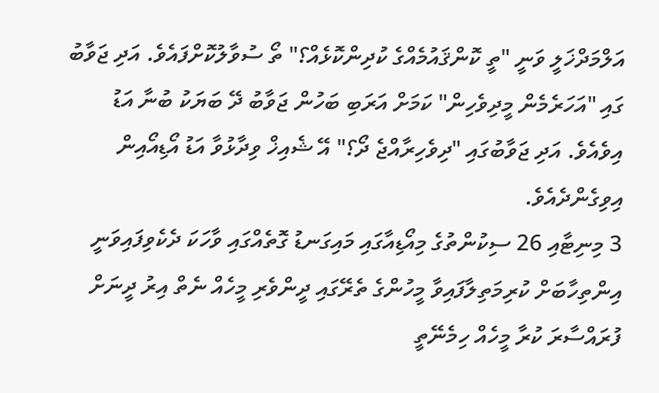އަލްމަދްޚަލީ ވަނީ "ތީ ކޮންޤައުމެއްގެ ކުދިންކޮޅެއް؟" ތޯ ސުވާލުކޮށްފައެވެ. އަދި ޖަވާބު ގައި "އަހަރެމެން މީދިވެހިން" ކަމަށް އަރަބި ބަހުން ޖަވާބު ދޭ ބަޔަކު ބުނާ އަޑު އިވެއެވެ. އަދި ޖަވާބުގައި "ދިވެހިރާއްޖެ ދޯ؟" އޭ ޝެއިޚް ވިދާޅުވާ އަޑު އޯޑިއޯއިން އިވިގެންދެއެވެ.
3 މިނިޓާއި 26 ސިކުންތުގެ މިއޯޑިއާގައި މައިގަނޑު ގޮތެއްގައި ވާހަކަ ދެކެވިފައިވަނީ އިންތިހާބަށް ކުރިމަތިލާފައިވާ މީހުންގެ ތެރޭގައި ދީންވެރި މީހެއް ނެތް އިރު ދީނަށް ފުރައްސާރަ ކުރާ މީހެއް ހިމެނޭތީ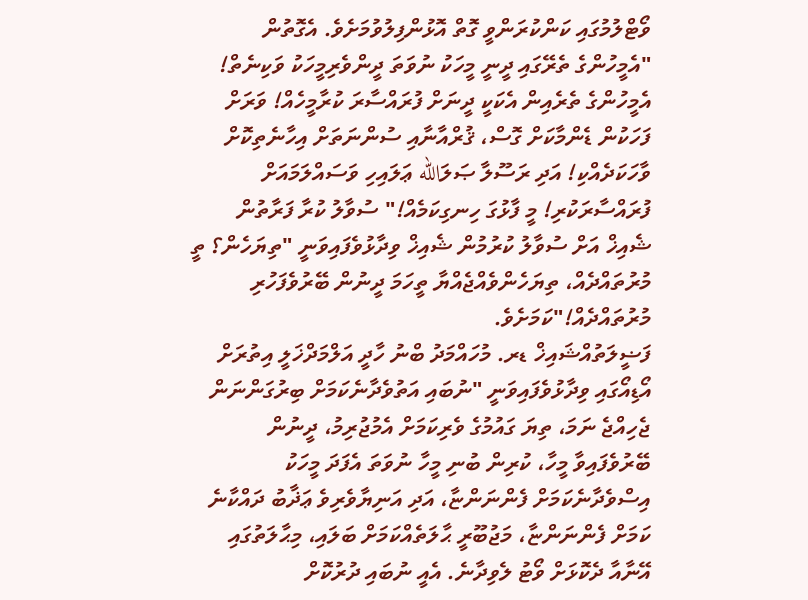ވޯޓްލުމުގައި ކަންކުރަންވީ ގޮތް އޮޅުންފިލުވުމަށެވެ. އެގޮތުން "އެމީހުންގެ ތެރޭގައި ދީނީ މީހަކު ނުވަތަ ދީންވެރިމީހަކު ވަކިނެތް! އެމީހުންގެ ތެރެއިން އެކަކީ ދީނަށް ފުރައްސާރަ ކުރާމީހެއް! ވަރަށް ފަހަކުން ޑެންމާކަށް ގޮސް، ޤުރްއާނާއި ސުންނަތަށް އިހާނެތިކޮށް ވާހަކަދެއްކި! އަދި ރަސޫލާ ޞަލަالله ޢަލައިހި ވަސައްލަމައަށް ފުރައްސާރަކުރި! މީ ފާޅުގަ ހިނގިކަމެއް!" ސުވާލު ކުރާ ފަރާތުން ޝެއިޚް އަށް ސުވާލު ކުރުމުން ޝެއިޚް ވިދާޅުވެފައިވަނީ "ތިޔަހެން؟ ތީ މުރުތައްދެއް، ތިޔަހެންވެއްޖެއްޔާ ތީހަމަ ދީނުން ބޭރުވެފަހުރި މުރުތައްދެއް!"ކަމަށެވެ.
ފަޟީލަތުއްޝައިޚް ޑރ. މުހައްމަދު ބްނު ހާދީ އަލްމަދްޚަލީ އިތުރަށް އޯޑިއޯގައި ވިދާޅުވެފައިވަނީ "ނުބައި އަތުވެދާނެކަމަށް ބިރުގަންނަން ޖެހިއްޖެ ނަމަ، ތިޔަ ގައުމުގެ ވެރިކަމަށް އެމުޖުރިމު، ދީނުން ބޭރުވެފައިވާ މީހާ، ކުރިން ބުނި މީހާ ނުވަތަ އެފަދަ މީހަކު އިސްވެދާނެކަމަށް ފެންނަންޏާ، އަދި އަނިޔާވެރިވެ ޢަޛާބު ދައްކާނެ ކަމަށް ފެންނަންޏާ، މަޖުބޫރީ ޙާލަތެއްކަމަށް ބަލައި، މިޙާލަތުގައި އޭނާއާ ދެކޮޅަށް ވޯޓު ލެވިދާނެ. އެއީ ނުބައި ދުރުކޮށް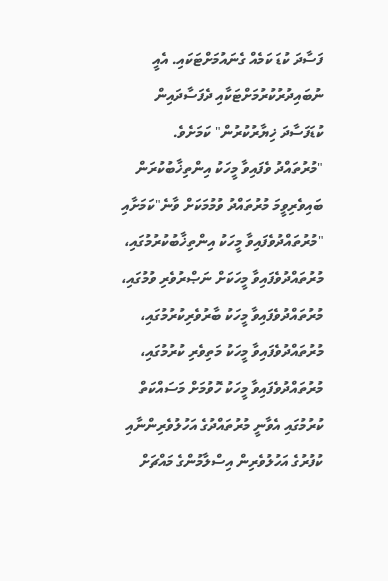ފަސާދަ ކުޑަ ކަމެއް ގެނައުމަށްޓަކައި. އެއީ ނުބައިދުރުކުރުމަށްޓަކާއި ދެފަސާދައިން ކުޑަފަސާދަ ޚިޔާރުކުރުން" ކަމަށެވެ.
"މުރުތައްދު ވެފައިވާ މީހަކު އިންތިޚާބުކުރަން ބައިވެރިވީމަ މުރުތައްދު ވުމުމަކަށް ވާނެ"ކަމަށާއި "މުރުތައްދުވެފައިވާ މީހަކު އިންތިޚާބުކުރުމުގައި، މުރުތައްދުވެފައިވާ މީހަކަށް ނަޞްރުވެރި ވުމުގައި، މުރުތައްދުވެފައިވާ މީހަކު ބާރުވެރިކުރުމުގައި، މުރުތައްދުވެފައިވާ މީހަކު މަތިވެރި ކުރުމުގައި، މުރުތައްދުވެފައިވާ މީހަކު ހޮވުމަށް މަސައްކަތް ކުރުމުގައި އެވާނީ މުރުތައްދުގެ އަހުލުވެރިންނާއި ކުފުރުގެ އަހުލުވެރިން އިސްލާމުންގެ މައްޗަށް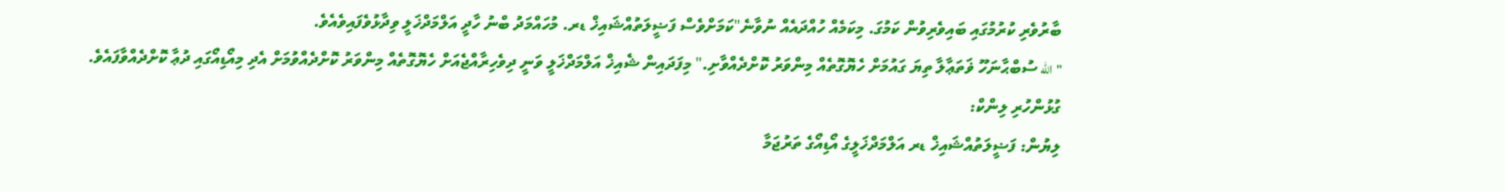ބާރުވެރި ކުރުމުގައި ބައިވެރިވުން ކަމުގަ. މިކަމެއް ހުއްދައެއް ނުވާނެ"ކަމަށްވެސް ފަޟީލަތުއްޝައިޚް ޑރ. މުހައްމަދު ބްނު ހާދީ އަލްމަދްޚަލީ ވިދާޅުވެފައިވެއެވެ.
"الله ސުބްޙާނަހޫ ޥަތަޢާލާ ތިޔަ ގައުމަށް ހެޔޮގޮތެއް މިންވަރު ކޮށްދެއްވާށި." މިފަދައިން ޝެއިޚް އަލްމަދްޚަލީ ވަނީ ދިވެހިރާއްޖެއަށް ހެޔޮގޮތެއް މިންވަރު ކޮށްދެއްވުމަށް އެދި މިއޯޑިއޯގައި ދުޢާ ކޮށްދެއްވާފައެވެ.
ގުޅުންހުރި ލިންކް:
ލިޔުން: ފަޟީލަތުއްޝައިޚް ޑރ އަލްމަދްޚަލީގެ އޯޑިއޯގެ ތަރުޖަމާ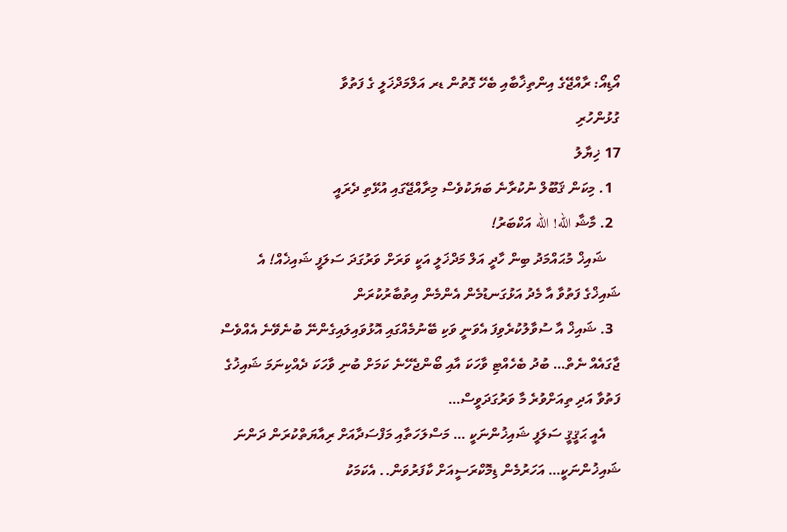އޯޑިއޯ: ރާއްޖޭގެ އިންތިޚާބާއި ބެހޭ ގޮތުން ޑރ އަލްމަދްޚަލީ ގެ ފަތުވާ
ގުޅުންހުރި
17 ޚިޔާލު
  1. މިކަން ޤަބޫލް ނުކުރާނެ ބަޔަކުވެސް މިރާއްޖޭގައި އުޅޭތި ދެރައީ
  2. މާޝާ الله! الله އަކްބަރު!
    ޝައިޚް މުޙައްމަދު ބިން ހާދީ އަލް މަދްޚަލީ އަކީ ވަރަށް ވަރުގަދަ ސަލަފީ ޝައިޚެއް! އެ ޝައިޚްގެ ފަތުވާ އާ މެދު އަޅުގަނޑުމެން އެންމެން އިތުބާރުކުރަން
  3. ޝައިޚް އާ ސުވާލުކުރެވިފަ އެވަނީ ވަކި ބޭނުމެއްގައި އޮޅުވައިލައިގެންނޭ ބުނެވޭނެ އެއްވެސް ޖާގައެއް ނެތް… ބުދު ބެހެއްޓި ވާހަކަ އާއި ބޯންޖެހޭނެ ކަމަށް ބުނި ވާހަކަ ދެއްކިނަމަ ޝައިޚުގެ ފަތުވާ އަދި ތިއަށްވުރެ މާ ވަރުގަދަވީސް…
    އެއީ ޙަޤީޤީ ސަލަފީ ޝައިޚުންނަކީ … މަސްލަހަތާއި މަފްސަދާއަށް ރިއާޔަތްކުރަން ދަންނަ ޝައިޚުންނަކީ… އަހަރުމެން ޑިމޮކްރަސީއަށް ކާފަރުވަން.. އެކަމަކު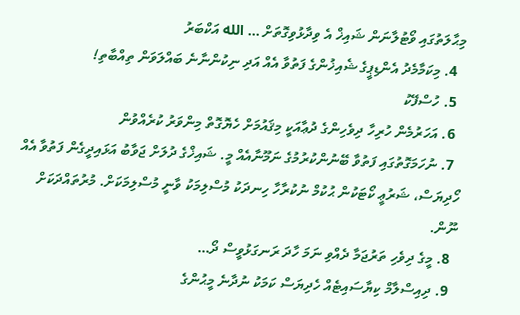މިޙާލަތުގައި ވޯޓުލާނަން ޝައިޚް އެ ވިދާޅުވިގޮތަށް … الله އަކްބަރު
  4. މިކަމާމެދު އެންޑިޕީގެ ޝެއިޚުންގެ ފަތުވާ އެއް އަދި ނިކުންނާނެ ބައްލަވަން ތިއްބާތި!
  5. ހުސްފޭކު
  6. އަހަރުމެން ހުރިހާ ދިވެހިންގެ ދުޢާއަކީ މިޤައުމަށް ހެޔޮގޮތް މިންވަރު ކުރެއްވުން
  7. ނުހަމަގޮތުގައި ފަތުވާ ބޭނުންކުރުމުގެ ނަމޫނާއެއް މީ. ޝައިޚްގެ ދުލަށް ޖަވާބު އަޅައިދީގެން ފަތުވާ އެއް ހޯދިޔަސް، ޝަރުޢީ ކޯޓަކުން ޙުކުމް ނުކުރާހާ ހިނދަކު މުސްލިމަކު ވާނީ މުސްލިމަކަށް. މުރުތައްދަކަށް ނޫން.
  8. މީގެ ދިވެހި ތަރުޖަމާ ދެއްވި ނަމަ ހާދަ ރަނގަޅުވީސް ދޯ…
  9. ދިއިސްލާމް ކިޔާސައިޓެއް ހެދިޔަސް ކަމަކު ނުދާނެ މީޙުންގެ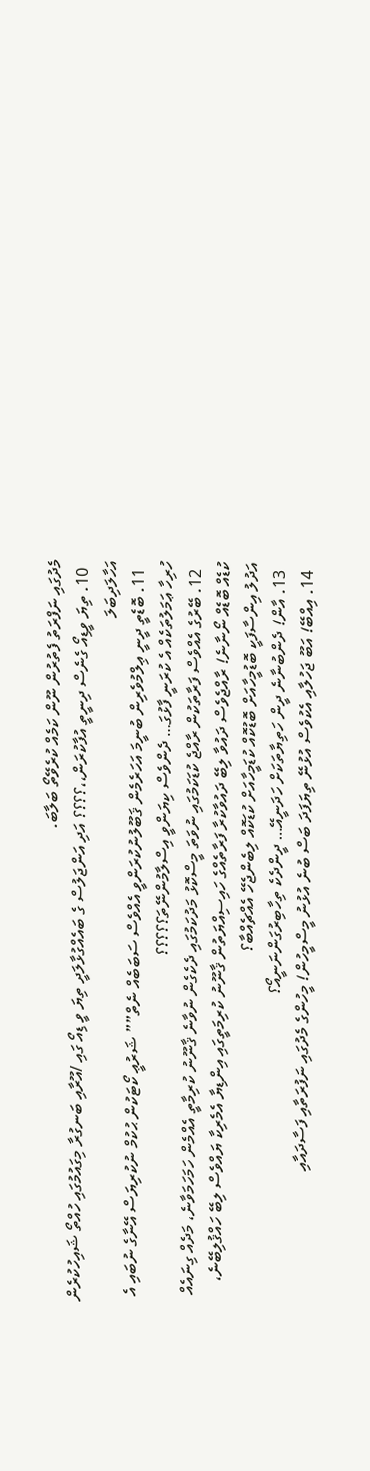މެދުގައި ނަފްރަތު ފެތުރުން ނޫން ކަމެއް ކުރެވޭތޯ ބަލާބަ.
  10. ތިޔަ ވީޑިއޯ ގެނެސް ދިނީތީ އުފާކުރަން،،؟؟؟؟ އަދި އަންޖަލުސް ގެ ބައެއްގުޅާލަދީ ތިޔަ ވީ ޑިއޯ ގައި /އޫރާއި ބަނގުރާ މިގައުމުގައި ހުއްތޯ ޝައިހުކުރެން އަހާލަދިބަލަ
  11. ބޮޑެތީ ދީނީ ޢިލްމުވެރިން ބުނީމަ އަހަރެމެން ޤަބޫލުނުކުރަންވީ އެއްވެސް ސަބަބެއް ނެތް”” ޝަރުޢީ ކޯޓަކުން ޙުކުމް ނުކުރިޔަސް އޭނާގެ ނުބައި އެ ހުރިހާ ޢަމަލުތަކެއް އެ ކުރަނީ ފާޅުގަ… ދެންވެސް ކިޔަންވީ އިސްލާމުންނޭތަ؟؟؟؟؟
  12. ބޭރުގެ އެއްވެސް ފަރާތަކުން ރާއްޖެ ކުޑަކަމުގައި ނުވަތަ މީސްކޮޅު މަދުކަމުގައި ދެކެގެން ނުވާނެ ޤާނޫނު ކުރިމާތީ އެއްމެން ހަމަހަމަވާނެ، މަދެއް ގިނައެއް ކުޑެއް ބޮޑެއް ނޯނާނެ! ރާއްޖެވެސް ދައުވާ ލިބޭ ދައުވާކުރާ ފަރާތެއްގެ ހައިސިއްޔަތުން ޤާނޫނު ކުރިމަތީގައި އިންޑިޔާ އެމެރިކާ ޔައްވެސް ލިބޭ ހައްޤުލިބޭނެ، އަދުލު އިންސާފަކީ ބޮޑުމީހާއަށް ބޮޑުކޮއް ކުޑަމީހާއަށް ކުޑަކޮއް ލިބެންޖެހޭ އެއްޗެއްބާ؟
  13. އާން! ދެންބުނާނެ ދީން ހަތިޔާތަކަށް ހަދަނީއޭ… ދީންދެކެ ތިހާބިރުގަންނަނީއޯ؟
  14. އިއްބޭ! އަބޫ ޖަހުލާއި އެކުވެސް އުޅުނޭ ތިޔަފަދަ ބަސް ބުނެ އުޅުނު މީސްމީހުން! މީހުންގެ މެދުގައި ނަފުރަތާއި ފަސާދައާއި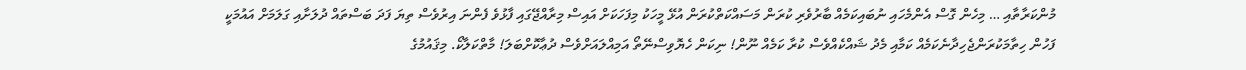މުންކަރާތާއި … މިހެން ގޮސް އެންމެހައި ނުބައިކަމެއް ބާރުވެރި ކުރަން މަސައްކަތްކުރަން އުޅޭ މީހަކު މިފަހަކަށް އައިސް މިރާއްޖޭގައި ފާޅުވެ ފެންނަ އިރުވެސް ތިޔަ ފަދަ ބަސްތައް ދުލަށާއި ގަލަމަށް އައުމަކީ ފަހުން ހިތާމަކުރަންޖެހިދާނެކަމެއް ކަމާއި މެދު ޝައްކެއްވެސް ކުރާ ކަމެއް ނޫން! ނިކަން ހެޔޮވިސްނޭތޯ އަމިއްލައަށްވެސް ދުޢާކޮށްބަލަ! މާތްކަލާކޯ. މިޤައުމުގެ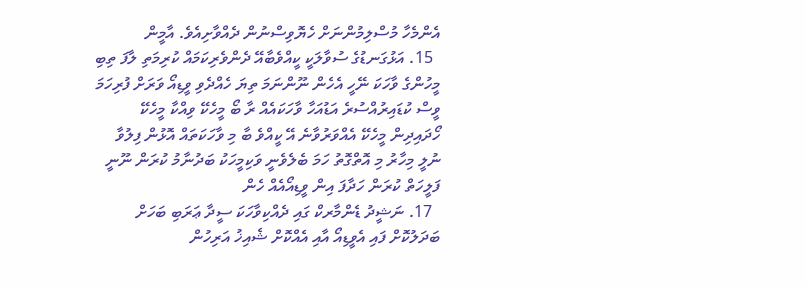އެންމެހާ މުސްލިމުންނަށް ހެޔޮވިސްނުން ދެއްވާށިއެވެ. އާމީން
  15. އަޅުގަނޑުގެ ސުވާލަކީ ކީއްވެބާއޭ ދެންވެރިކަމައް ކުރިމަތި ލާފަ ތިބި މީހުންގެ ވާހަކަ ނޭހީ އެހެން ނޫންނަމަ ތިޔަ ހެއްދެވި ވީޑިއޯ ވަރަށް ފުރިހަމަ ވީސް ކުޑައިރުއްސުރެ އަޑުއަހާ ވާހަކައެއް ރާ ބޯ މީހެކޭ ވިއްކާ މީހެކޭ ހޯދައިދިން މީހެކޭ އެއްވަރުވާނެ އޭ ކީއްވެ ބާ މި ވާހަކަތައް އޮޅުން ފިލުވާ ނުލީ މިހާރު މި އޮތްގޮތު ހަމަ ބެލެވެނީ ވަކިމީހަކު ބަދުނާމު ކުރަން ނޫނީ ފަލީހަތް ކުރަން ހަދާފަ އިން ވީޑިއޯއެއް ހެން
  17. ނަޝީދު ޑެންމާރކް ގައި ދެއްކިވާހަކަ ސީދާ ޢަރަބި ބަހަށް ބަދަލުކޮށް ފައި އެވީޑިއޯ އާއި އެއްކޮށް ޝެއިޚު އަރިހުން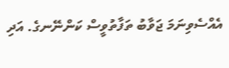އެއްސެވިނަމަ ޖަވާބު ތަފާތުވީސް ކަންނޭނގެ. އަދި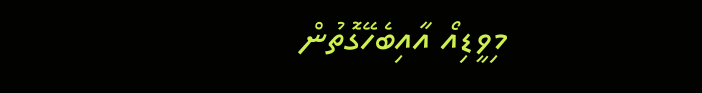މިވީޑިއޯ އާއިބެހޭގޮތުން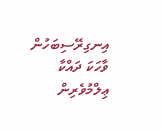އިނގިރޭސިބަހުން ވާހަކަ ދައްކާ ޢިލްމުވެރިން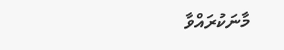މާނަކުރައްވާ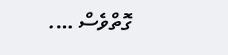ގޮތްވެސް ….